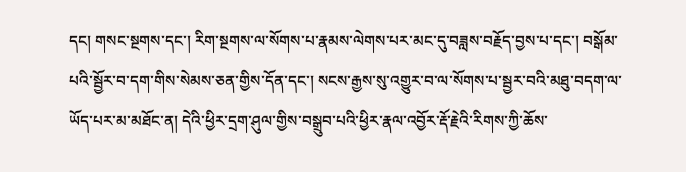དང། གསང་སྔགས་དང་། རིག་སྔགས་ལ་སོགས་པ་རྣམས་ལེགས་པར་མང་དུ་བཟླས་བརྗོད་བྱས་པ་དང་། བསྒོམ་པའི་སྦྱོར་བ་དག་གིས་སེམས་ཅན་གྱིས་དོན་དང་། སངས་རྒྱས་སུ་འགྱུར་བ་ལ་སོགས་པ་སྦྱར་བའི་མཐུ་བདག་ལ་ཡོད་པར་མ་མཐོང་ན། དེའི་ཕྱིར་དྲག་ཤུལ་གྱིས་བསྒྲུབ་པའི་ཕྱིར་རྣལ་འབྱོར་རྡོ་རྗེའི་རིགས་ཀྱི་ཆོས་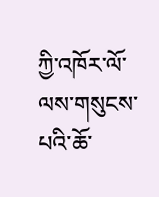ཀྱི་འཁོར་ལོ་ལས་གསུངས་པའི་ཆོ་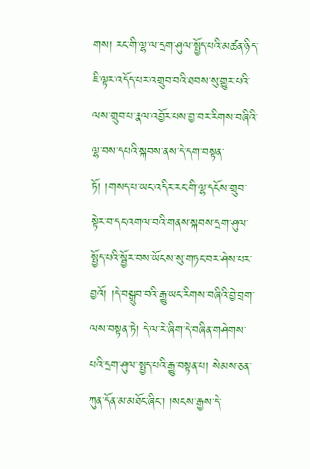གས། རང་གི་ལྷ་ལ་དྲག་ཤུལ་སྤྱོད་པའི་མཚན་ཉིད་ཇི་ལྟར་འདོད་པར་འགྲུབ་བའི་ཐབས་སུ་གྱུར་པའི་ལས་གྲུབ་པ་རྣལ་འབྱོར་པས་བྱ་བར་རིགས་བཞིའི་ལྷ་བས་དཔའི་སྐབས་ནས་དེ་དག་བསྟན་ཏོ། །གསད་པ་ཡང་འདིར་རང་གི་ལྷ་དངོས་གྲུབ་སྟེར་བ་དང་འགལ་བའི་གནས་སྐབས་དྲག་ཤུལ་སྤྱོད་པའི་སྦྱོར་བས་ཡོངས་སུ་གཏང་བར་ཤེས་པར་བྱའོ། །དེ་བསྒྲུབ་བའི་རྒྱུ་ཡང་རིགས་བཞིའི་བྱེ་བྲག་ལས་བསྟན་ཏེ། དེ་ལ་རེ་ཞིག་དེ་བཞིན་གཤེགས་པའི་དྲག་ཤུལ་སྤྱད་པའི་རྒྱུ་བསྟན་པ། སེམས་ཅན་ཀུན་དོན་མ་མཐོང་ཞིང་། །སངས་རྒྱས་དེ་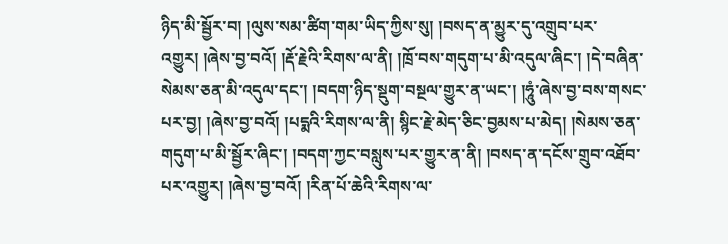ཉིད་མི་སྦྱོར་བ། །ལུས་སམ་ཚིག་གམ་ཡིད་ཀྱིས་སུ། །བསད་ན་མྱུར་དུ་འགྲུབ་པར་འགྱུར། །ཞེས་བྱ་བའོ། །རྡོ་རྗེའི་རིགས་ལ་ནི། །ཁྲོ་བས་གདུག་པ་མི་འདུལ་ཞིང་། །དེ་བཞིན་སེམས་ཅན་མི་འདུལ་དང་། །བདག་ཉིད་སྡུག་བསྔལ་གྱུར་ན་ཡང་། །ཧཱུཾ་ཞེས་བྱ་བས་གསང་པར་བྱ། །ཞེས་བྱ་བའོ། །པདྨའི་རིགས་ལ་ནི། སྙིང་རྗེ་མེད་ཅིང་བྱམས་པ་མེད། །སེམས་ཅན་གདུག་པ་མི་སྦྱོར་ཞིང་། །བདག་ཀྱང་བསླུས་པར་གྱུར་ན་ནི། །བསད་ན་དངོས་གྲུབ་འཐོབ་པར་འགྱུར། །ཞེས་བྱ་བའོ། །རིན་པོ་ཆེའི་རིགས་ལ་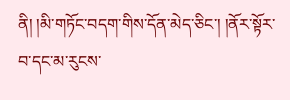ནི། །མི་གཏོང་བདག་གིས་དོན་མེད་ཅིང་། །ནོར་སྟོར་བ་དང་མ་རུངས་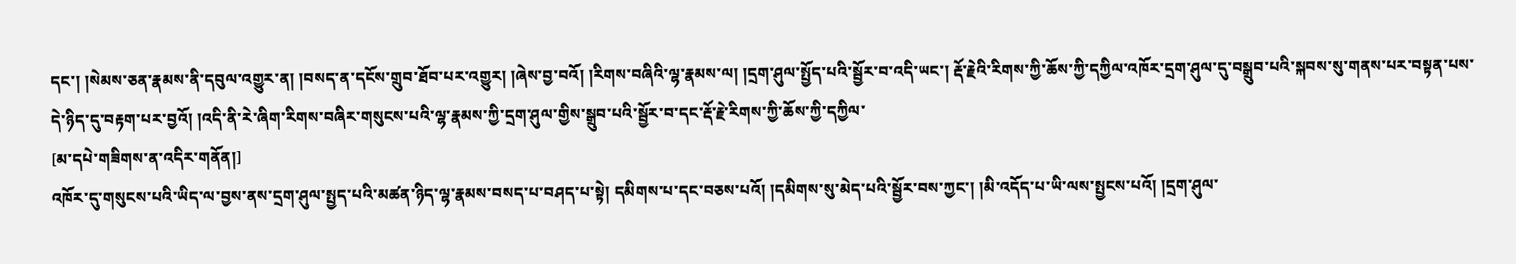དང་། །སེམས་ཅན་རྣམས་ནི་དབུལ་འགྱུར་ན། །བསད་ན་དངོས་གྲུབ་ཐོབ་པར་འགྱུར། །ཞེས་བྱ་བའོ། །རིགས་བཞིའི་ལྷ་རྣམས་ལ། །དྲག་ཤུལ་སྤྱོད་པའི་སྦྱོར་བ་འདི་ཡང་། རྡོ་རྗེའི་རིགས་ཀྱི་ཆོས་ཀྱི་དཀྱིལ་འཁོར་དྲག་ཤུལ་དུ་བསྒྲུབ་པའི་སྐབས་སུ་གནས་པར་བསྟན་པས་དེ་ཉིད་དུ་བརྟག་པར་བྱའོ། །འདི་ནི་རེ་ཞིག་རིགས་བཞིར་གསུངས་པའི་ལྷ་རྣམས་ཀྱི་དྲག་ཤུལ་གྱིས་སྒྲུབ་པའི་སྦྱོར་བ་དང་རྡོ་རྗེ་རིགས་ཀྱི་ཆོས་ཀྱི་དཀྱིལ་
[མ་དཔེ་གཟིགས་ན་འདིར་གནོན།]
འཁོར་དུ་གསུངས་པའི་ཡིད་ལ་བྱས་ནས་དྲག་ཤུལ་སྤྱད་པའི་མཚན་ཉིད་ལྷ་རྣམས་བསད་པ་བཤད་པ་སྟེ། དམིགས་པ་དང་བཅས་པའོ། །དམིགས་སུ་མེད་པའི་སྦྱོར་བས་ཀྱང་། །མི་འདོད་པ་ཡི་ལས་སྤྱངས་པའོ། །དྲག་ཤུལ་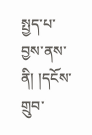སྤྱད་པ་བྱས་ནས་ནི། །དངོས་གྲུབ་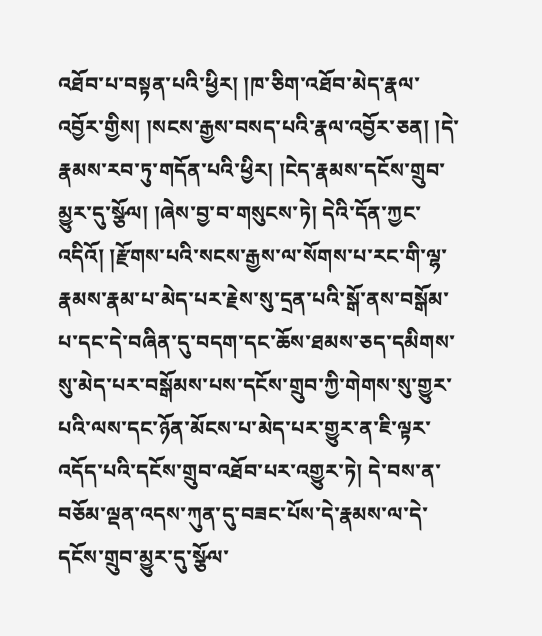འཐོབ་པ་བསྟན་པའི་ཕྱིར། །ཁ་ཅིག་འཐོབ་མེད་རྣལ་འབྱོར་གྱིས། །སངས་རྒྱས་བསད་པའི་རྣལ་འབྱོར་ཅན། །དེ་རྣམས་རབ་ཏུ་གདོན་པའི་ཕྱིར། །ངེད་རྣམས་དངོས་གྲུབ་མྱུར་དུ་སྩོལ། །ཞེས་བྱ་བ་གསུངས་ཏེ། དེའི་དོན་ཀྱང་འདིའོ། །རྫོགས་པའི་སངས་རྒྱས་ལ་སོགས་པ་རང་གི་ལྷ་རྣམས་རྣམ་པ་མེད་པར་རྗེས་སུ་དྲན་པའི་སྒོ་ནས་བསྒོམ་པ་དང་དེ་བཞིན་དུ་བདག་དང་ཆོས་ཐམས་ཅད་དམིགས་སུ་མེད་པར་བསྒོམས་པས་དངོས་གྲུབ་ཀྱི་གེགས་སུ་གྱུར་པའི་ལས་དང་ཉོན་མོངས་པ་མེད་པར་གྱུར་ན་ཇི་ལྟར་འདོད་པའི་དངོས་གྲུབ་འཐོབ་པར་འགྱུར་ཏེ། དེ་བས་ན་བཅོམ་ལྡན་འདས་ཀུན་དུ་བཟང་པོས་དེ་རྣམས་ལ་དེ་དངོས་གྲུབ་མྱུར་དུ་སྩོལ་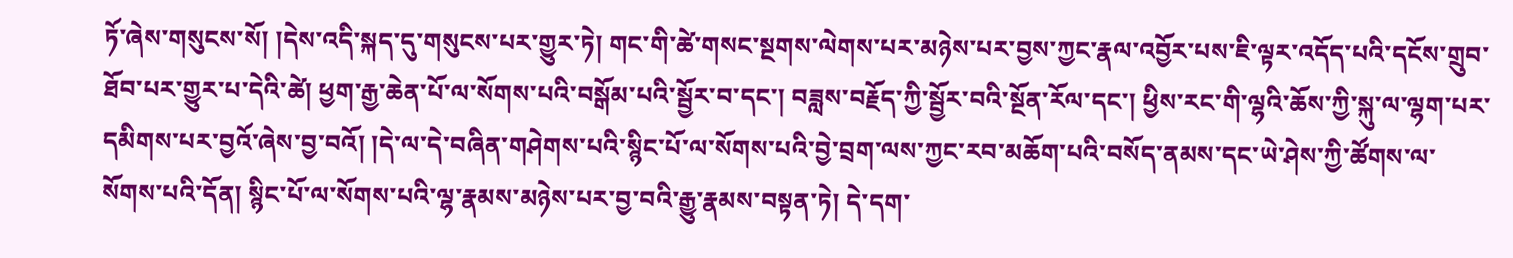ཏོ་ཞེས་གསུངས་སོ། །དེས་འདི་སྐད་དུ་གསུངས་པར་གྱུར་ཏེ། གང་གི་ཚེ་གསང་སྔགས་ལེགས་པར་མཉེས་པར་བྱས་ཀྱང་རྣལ་འབྱོར་པས་ཇི་ལྟར་འདོད་པའི་དངོས་གྲུབ་ཐོབ་པར་གྱུར་པ་དེའི་ཚེ། ཕྱག་རྒྱ་ཆེན་པོ་ལ་སོགས་པའི་བསྒོམ་པའི་སྦྱོར་བ་དང་། བཟླས་བརྗོད་ཀྱི་སྦྱོར་བའི་སྔོན་རོལ་དང་། ཕྱིས་རང་གི་ལྷའི་ཆོས་ཀྱི་སྐུ་ལ་ལྷག་པར་དམིགས་པར་བྱའོ་ཞེས་བྱ་བའོ། །དེ་ལ་དེ་བཞིན་གཤེགས་པའི་སྙིང་པོ་ལ་སོགས་པའི་བྱེ་བྲག་ལས་ཀྱང་རབ་མཆོག་པའི་བསོད་ནམས་དང་ཡེ་ཤེས་ཀྱི་ཚོགས་ལ་སོགས་པའི་དོན། སྙིང་པོ་ལ་སོགས་པའི་ལྷ་རྣམས་མཉེས་པར་བྱ་བའི་རྒྱུ་རྣམས་བསྟན་ཏེ། དེ་དག་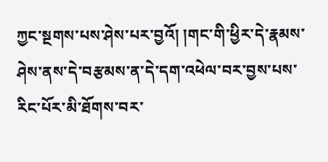ཀྱང་སྔགས་པས་ཤེས་པར་བྱའོ། །གང་གི་ཕྱིར་དེ་རྣམས་ཤེས་ནས་དེ་བརྩམས་ན་དེ་དག་འཕེལ་བར་བྱས་པས་རིང་པོར་མི་ཐོགས་བར་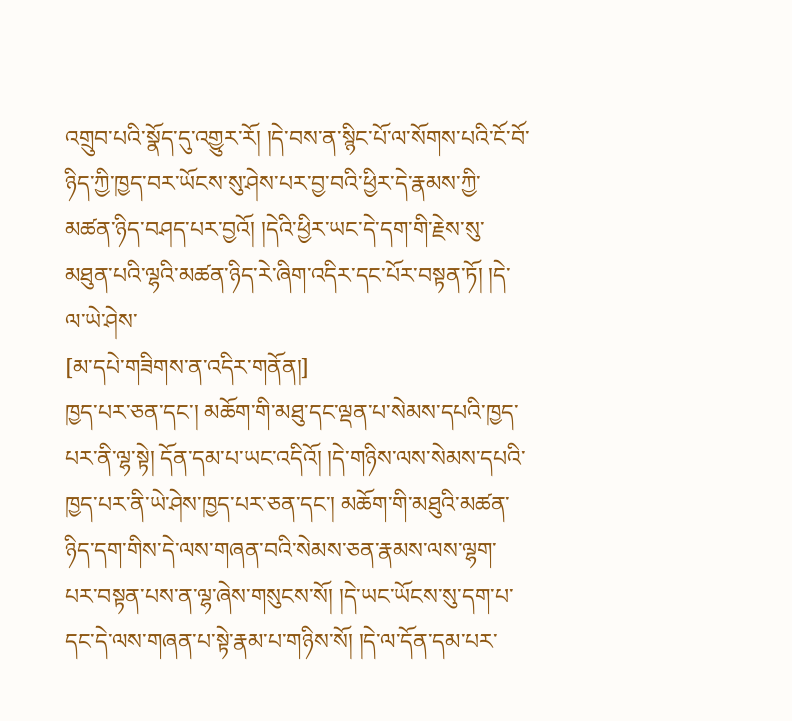འགྲུབ་པའི་སྣོད་དུ་འགྱུར་རོ། །དེ་བས་ན་སྙིང་པོ་ལ་སོགས་པའི་ངོ་བོ་ཉིད་ཀྱི་ཁྱད་བར་ཡོངས་སུ་ཤེས་པར་བྱ་བའི་ཕྱིར་དེ་རྣམས་ཀྱི་མཚན་ཉིད་བཤད་པར་བྱའོ། །དེའི་ཕྱིར་ཡང་དེ་དག་གི་རྗེས་སུ་མཐུན་པའི་ལྷའི་མཚན་ཉིད་རེ་ཞིག་འདིར་དང་པོར་བསྟན་ཏོ། །དེ་ལ་ཡེ་ཤེས་
[མ་དཔེ་གཟིགས་ན་འདིར་གནོན།]
ཁྱད་པར་ཅན་དང་། མཆོག་གི་མཐུ་དང་ལྡན་པ་སེམས་དཔའི་ཁྱད་པར་ནི་ལྷ་སྟེ། དོན་དམ་པ་ཡང་འདིའོ། །དེ་གཉིས་ལས་སེམས་དཔའི་ཁྱད་པར་ནི་ཡེ་ཤེས་ཁྱད་པར་ཅན་དང་། མཆོག་གི་མཐུའི་མཚན་ཉིད་དག་གིས་དེ་ལས་གཞན་བའི་སེམས་ཅན་རྣམས་ལས་ལྷག་པར་བསྟན་པས་ན་ལྷ་ཞེས་གསུངས་སོ། །དེ་ཡང་ཡོངས་སུ་དག་པ་དང་དེ་ལས་གཞན་པ་སྟེ་རྣམ་པ་གཉིས་སོ། །དེ་ལ་དོན་དམ་པར་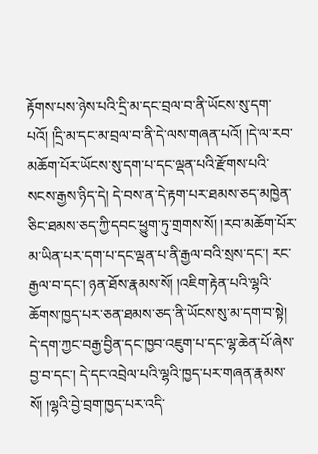རྟོགས་པས་ཉེས་པའི་དྲི་མ་དང་བྲལ་བ་ནི་ཡོངས་སུ་དག་པའོ། །དྲི་མ་དང་མ་བྲལ་བ་ནི་དེ་ལས་གཞན་པའོ། །དེ་ལ་རབ་མཆོག་པོར་ཡོངས་སུ་དག་པ་དང་ལྡན་པའི་རྫོགས་པའི་སངས་རྒྱས་ཉིད་དེ། དེ་བས་ན་དེ་རྟག་པར་ཐམས་ཅད་མཁྱེན་ཅིང་ཐམས་ཅད་ཀྱི་དབང་ཕྱུག་ཏུ་གྲགས་སོ། །རབ་མཆོག་པོར་མ་ཡིན་པར་དག་པ་དང་ལྡན་པ་ནི་རྒྱལ་བའི་སྲས་དང་། རང་རྒྱལ་བ་དང་། ཉན་ཐོས་རྣམས་སོ། །འཇིག་རྟེན་པའི་ལྷའི་ཆོགས་ཁྱད་པར་ཅན་ཐམས་ཅད་ནི་ཡོངས་སུ་མ་དག་བ་སྟེ། དེ་དག་ཀྱང་བརྒྱ་བྱིན་དང་ཁྱབ་འཇུག་པ་དང་ལྷ་ཆེན་པོ་ཞེས་བྱ་བ་དང་། དེ་དང་འབྲེལ་པའི་ལྷའི་ཁྱད་པར་གཞན་རྣམས་སོ། །ལྷའི་བྱེ་བྲག་ཁྱད་པར་འདི་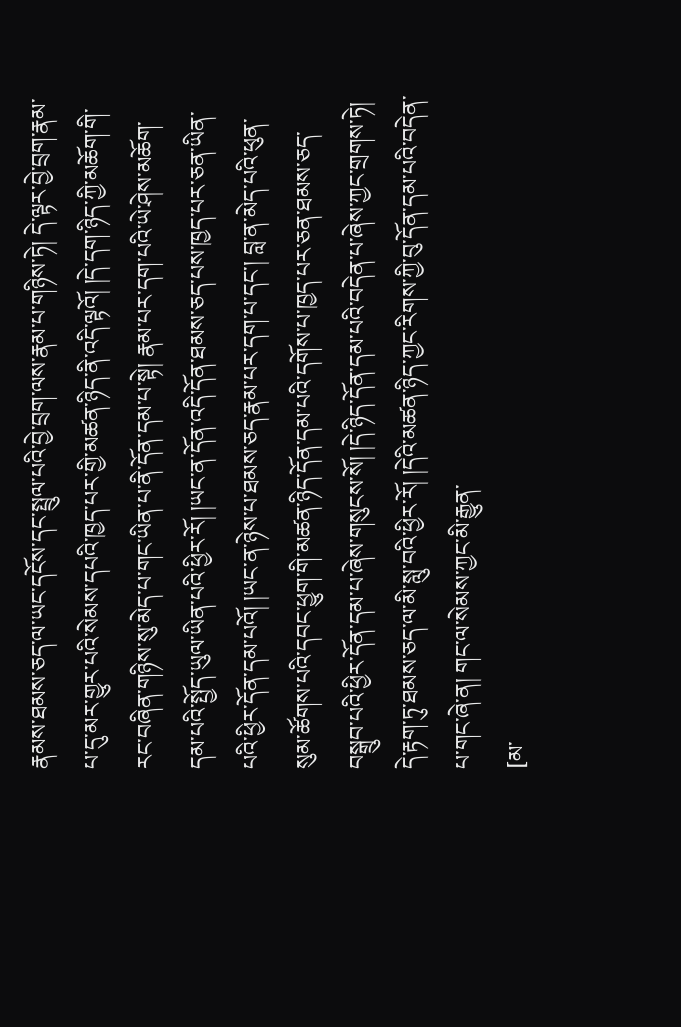རྣམས་ཐམས་ཅད་ལ་ཡང་དངོས་དང་སྤྲུལ་པའི་བྱེ་བྲག་ལས་རྣམ་པ་གཉིས་ཏེ། དེ་ལྟར་བྱེ་བྲག་རྣམ་པ་དུ་མར་གྱུར་པའི་སེམས་དཔའི་ཁྱད་པར་གྱི་མཚན་ཉིད་ནི་འདི་ལྟའོ། །དེ་དག་ཉིད་ཀྱི་མཆོག་གི་རང་བཞིན་གཉིས་སུ་མེད་པ་གང་ཡིན་པ་ནི་དོན་དམ་པ་སྟེ། རྣམ་པར་དག་པའི་ཡེ་ཤེས་མཆོག་དམ་པའི་སྤྱོད་ཡུལ་ཡིན་པའི་ཕྱིར་རོ། །ཡང་ན་དོན་འདི་དོན་ཐམས་ཅད་པས་ཁྱད་པར་ཅན་ཡིན་པའི་ཕྱིར་དོན་དམ་པའོ། །ཡང་ན་ཉེས་པ་ཐམས་ཅད་རྣམ་པར་དག་པ་དང་། བླ་ན་མེད་པའི་ཕུན་སུམ་ཚོགས་པའི་དབང་ཕྱུག་གི་མཚན་ཉིད་དོན་དམ་པའི་དགོས་པ་ཁྱད་པར་ཅན་ཐམས་ཅད་བསྒྲུབ་པའི་ཕྱིར་དོན་དམ་པ་ཞེས་གསུངས་སོ། །དེ་ཉིད་དོན་དམ་པའི་བདེན་པ་ཞེས་ཀྱང་གྲགས་ཏེ། དེ་རྟག་ཏུ་ཐམས་ཅད་ལ་མི་སླུ་བའི་ཕྱིར་རོ། །དེའི་མཚན་ཉིད་ཀྱང་རིགས་ཀྱི་བུ་དོན་དམ་པའི་བདེན་པ་གང་ཞེ་ན། གང་ལ་སེམས་ཀྱང་མི་རྒྱུན་
[མ་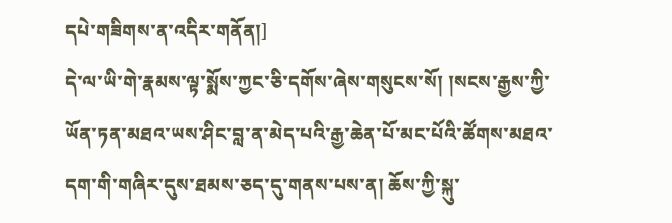དཔེ་གཟིགས་ན་འདིར་གནོན།]
དེ་ལ་ཡི་གེ་རྣམས་ལྟ་སྨོས་ཀྱང་ཅི་དགོས་ཞེས་གསུངས་སོ། །སངས་རྒྱས་ཀྱི་ཡོན་ཏན་མཐའ་ཡས་ཤིང་བླ་ན་མེད་པའི་རྒྱ་ཆེན་པོ་མང་པོའི་ཚོགས་མཐའ་དག་གི་གཞིར་དུས་ཐམས་ཅད་དུ་གནས་པས་ན། ཆོས་ཀྱི་སྐུ་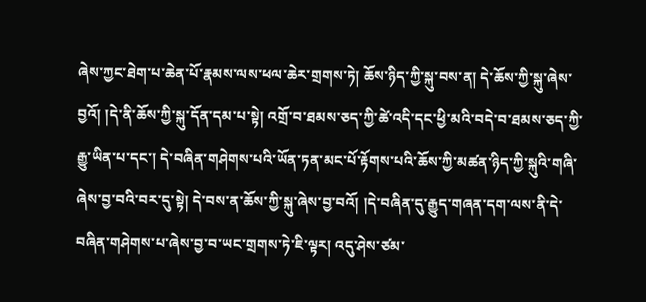ཞེས་ཀྱང་ཐེག་པ་ཆེན་པོ་རྣམས་ལས་ཕལ་ཆེར་གྲགས་ཏེ། ཆོས་ཉིད་ཀྱི་སྐུ་བས་ན། དེ་ཆོས་ཀྱི་སྐུ་ཞེས་བྱའོ། །དེ་ནི་ཆོས་ཀྱི་སྐུ་དོན་དམ་པ་སྟེ། འགྲོ་བ་ཐམས་ཅད་ཀྱི་ཚེ་འདི་དང་ཕྱི་མའི་བདེ་བ་ཐམས་ཅད་ཀྱི་རྒྱུ་ཡིན་པ་དང་། དེ་བཞིན་གཤེགས་པའི་ཡོན་ཏན་མང་པོ་རྟོགས་པའི་ཆོས་ཀྱི་མཚན་ཉིད་ཀྱི་སྐུའི་གཞི་ཞེས་བྱ་བའི་བར་དུ་སྟེ། དེ་བས་ན་ཆོས་ཀྱི་སྐུ་ཞེས་བྱ་བའོ། །དེ་བཞིན་དུ་རྒྱུད་གཞན་དག་ལས་ནི་དེ་བཞིན་གཤེགས་པ་ཞེས་བྱ་བ་ཡང་གྲགས་ཏེ་ཇི་ལྟར། འདུ་ཤེས་ཙམ་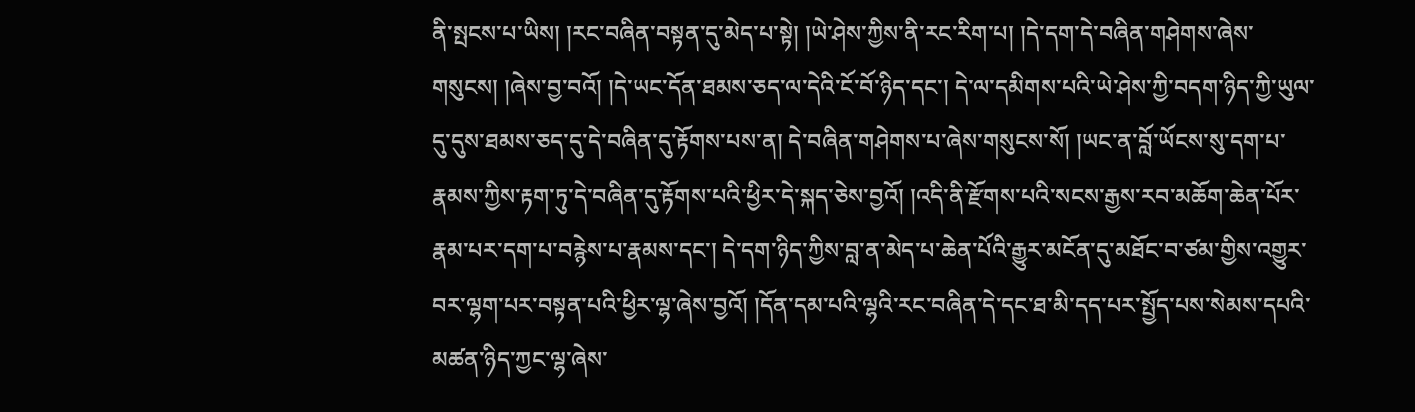ནི་སྤངས་པ་ཡིས། །རང་བཞིན་བསྟན་དུ་མེད་པ་སྟེ། །ཡེ་ཤེས་ཀྱིས་ནི་རང་རིག་པ། །དེ་དག་དེ་བཞིན་གཤེགས་ཞེས་གསུངས། །ཞེས་བྱ་བའོ། །དེ་ཡང་དོན་ཐམས་ཅད་ལ་དེའི་ངོ་བོ་ཉིད་དང་། དེ་ལ་དམིགས་པའི་ཡེ་ཤེས་ཀྱི་བདག་ཉིད་ཀྱི་ཡུལ་དུ་དུས་ཐམས་ཅད་དུ་དེ་བཞིན་དུ་རྟོགས་པས་ན། དེ་བཞིན་གཤེགས་པ་ཞེས་གསུངས་སོ། །ཡང་ན་བློ་ཡོངས་སུ་དག་པ་རྣམས་ཀྱིས་རྟག་ཏུ་དེ་བཞིན་དུ་རྟོགས་པའི་ཕྱིར་དེ་སྐད་ཅེས་བྱའོ། །འདི་ནི་རྫོགས་པའི་སངས་རྒྱས་རབ་མཆོག་ཆེན་པོར་རྣམ་པར་དག་པ་བརྙེས་པ་རྣམས་དང་། དེ་དག་ཉིད་ཀྱིས་བླ་ན་མེད་པ་ཆེན་པོའི་རྒྱུར་མངོན་དུ་མཐོང་བ་ཙམ་གྱིས་འགྱུར་བར་ལྷག་པར་བསྟན་པའི་ཕྱིར་ལྷ་ཞེས་བྱའོ། །དོན་དམ་པའི་ལྷའི་རང་བཞིན་དེ་དང་ཐ་མི་དད་པར་སྤྱོད་པས་སེམས་དཔའི་མཚན་ཉིད་ཀྱང་ལྷ་ཞེས་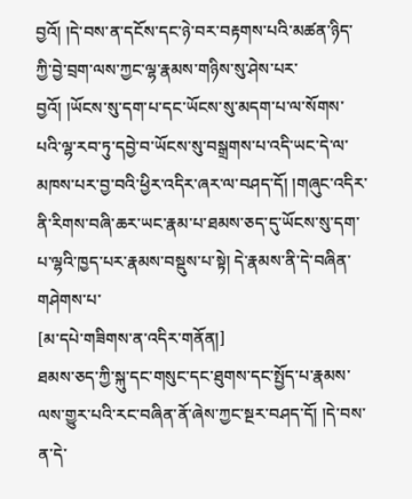བྱའོ། །དེ་བས་ན་དངོས་དང་ཉེ་བར་བརྟགས་པའི་མཚན་ཉིད་ཀྱི་བྱེ་བྲག་ལས་ཀྱང་ལྷ་རྣམས་གཉིས་སུ་ཤེས་པར་བྱའོ། །ཡོངས་སུ་དག་པ་དང་ཡོངས་སུ་མདག་པ་ལ་སོགས་པའི་ལྷ་རབ་ཏུ་དབྱེ་བ་ཡོངས་སུ་བསྒྲགས་པ་འདི་ཡང་དེ་ལ་མཁས་པར་བྱ་བའི་ཕྱིར་འདིར་ཞར་ལ་བཤད་དོ། །གཞུང་འདིར་ནི་རིགས་བཞི་ཆར་ཡང་རྣམ་པ་ཐམས་ཅད་དུ་ཡོངས་སུ་དག་པ་ལྷའི་ཁྱད་པར་རྣམས་བསྡུས་པ་སྟེ། དེ་རྣམས་ནི་དེ་བཞིན་གཤེགས་པ་
[མ་དཔེ་གཟིགས་ན་འདིར་གནོན།]
ཐམས་ཅད་ཀྱི་སྐུ་དང་གསུང་དང་ཐུགས་དང་སྤྱོད་པ་རྣམས་ལས་གྱུར་པའི་རང་བཞིན་ནོ་ཞེས་ཀྱང་སྔར་བཤད་དོ། །དེ་བས་ན་དེ་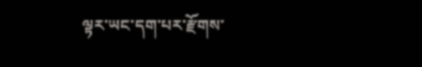ལྟར་ཡང་དག་པར་རྫོགས་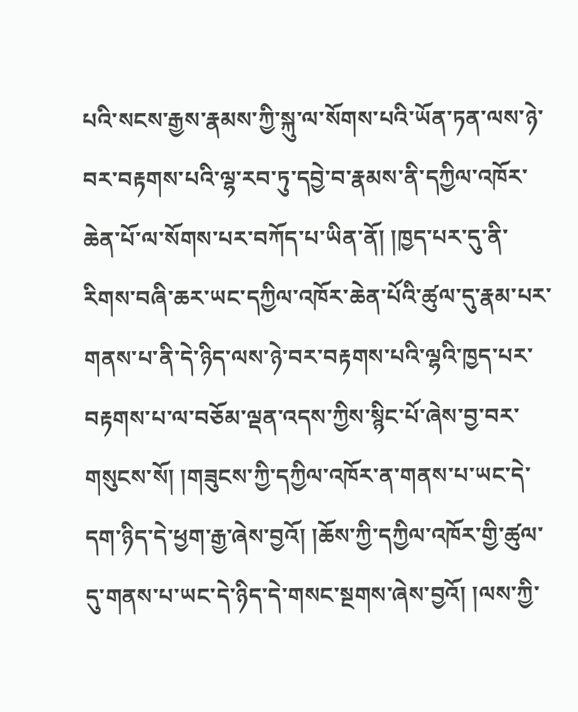པའི་སངས་རྒྱས་རྣམས་ཀྱི་སྐུ་ལ་སོགས་པའི་ཡོན་ཏན་ལས་ཉེ་བར་བརྟགས་པའི་ལྷ་རབ་ཏུ་དབྱེ་བ་རྣམས་ནི་དཀྱིལ་འཁོར་ཆེན་པོ་ལ་སོགས་པར་བཀོད་པ་ཡིན་ནོ། །ཁྱད་པར་དུ་ནི་རིགས་བཞི་ཆར་ཡང་དཀྱིལ་འཁོར་ཆེན་པོའི་ཚུལ་དུ་རྣམ་པར་གནས་པ་ནི་དེ་ཉིད་ལས་ཉེ་བར་བརྟགས་པའི་ལྷའི་ཁྱད་པར་བརྟགས་པ་ལ་བཅོམ་ལྡན་འདས་ཀྱིས་སྙིང་པོ་ཞེས་བྱ་བར་གསུངས་སོ། །གཟུངས་ཀྱི་དཀྱིལ་འཁོར་ན་གནས་པ་ཡང་དེ་དག་ཉིད་དེ་ཕྱག་རྒྱ་ཞེས་བྱའོ། །ཆོས་ཀྱི་དཀྱིལ་འཁོར་གྱི་ཚུལ་དུ་གནས་པ་ཡང་དེ་ཉིད་དེ་གསང་སྔགས་ཞེས་བྱའོ། །ལས་ཀྱི་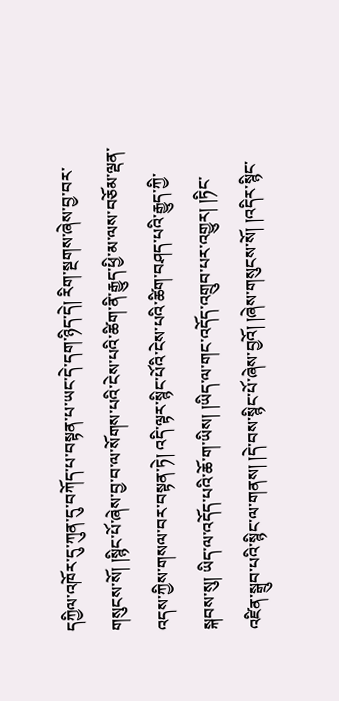དཀྱིལ་འཁོར་དུ་ཀུན་དུ་བཀོད་པ་བསྟན་པ་ཡང་དེ་དག་ཉིད་དེ། རིག་སྔགས་ཞེས་བྱ་བར་གསུངས་སོ། །སྙིང་པོ་ཞེས་བྱ་བ་ལ་སོགས་པའི་ངེས་པའི་ཚིག་ནི་རྒྱུད་ཕྱི་མ་ལས་བཅོམ་ལྡན་འདས་ཀྱིས་གསལ་བར་བསྟན་ཏེ། འདི་ལྟར་སྙིང་པོའི་ངེས་པའི་ཚིག་བཤད་པའི་རྒྱུད་ཀྱི་སྐབས་སུ། ཡིད་ལ་འདོད་པའི་ཆོ་ག་ཡིས། །ཡིད་ལ་གང་འདོད་འགྲུབ་པར་འགྱུར། །ཏིང་འཛིན་སྒྲུབ་པའི་སྙིང་ལ་གནས། །དེ་བས་སྙིང་པོ་ཞེས་བྱའོ། །ཞེས་གསུངས་སོ། །འདིར་སྙིང་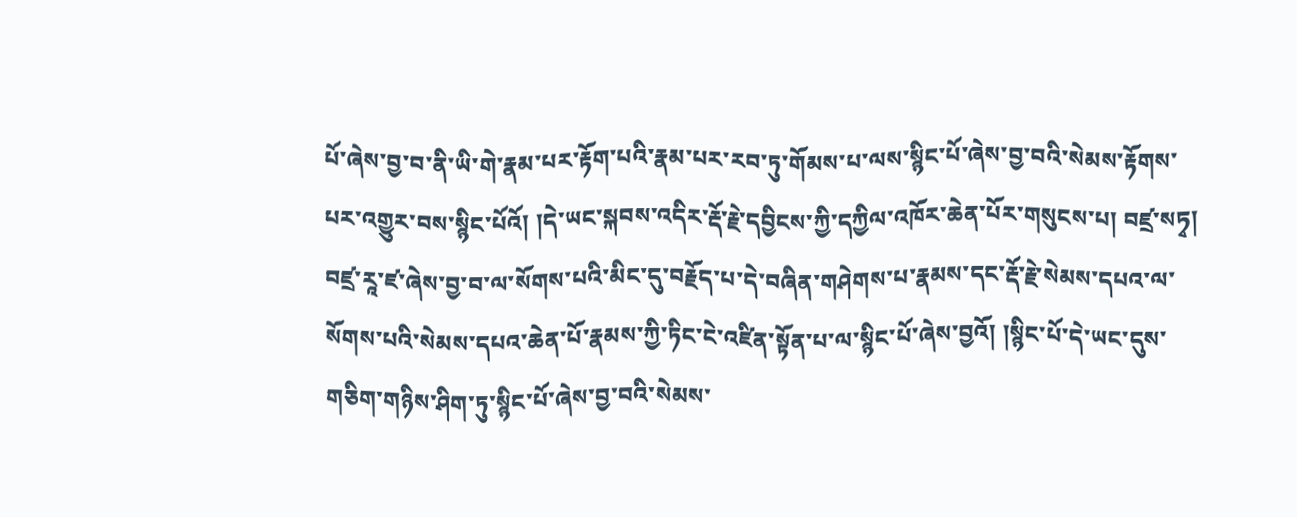པོ་ཞེས་བྱ་བ་ནི་ཡི་གེ་རྣམ་པར་རྟོག་པའི་རྣམ་པར་རབ་ཏུ་གོམས་པ་ལས་སྙིང་པོ་ཞེས་བྱ་བའི་སེམས་རྟོགས་པར་འགྱུར་བས་སྙིང་པོའོ། །དེ་ཡང་སྐབས་འདིར་རྡོ་རྗེ་དབྱིངས་ཀྱི་དཀྱིལ་འཁོར་ཆེན་པོར་གསུངས་པ། བཛྲ་སཏྭ། བཛྲ་རཱ་ཛ་ཞེས་བྱ་བ་ལ་སོགས་པའི་མིང་དུ་བརྗོད་པ་དེ་བཞིན་གཤེགས་པ་རྣམས་དང་རྡོ་རྗེ་སེམས་དཔའ་ལ་སོགས་པའི་སེམས་དཔའ་ཆེན་པོ་རྣམས་ཀྱི་ཏིང་ངེ་འཛིན་སྟོན་པ་ལ་སྙིང་པོ་ཞེས་བྱའོ། །སྙིང་པོ་དེ་ཡང་དུས་གཅིག་གཉིས་ཤིག་ཏུ་སྙིང་པོ་ཞེས་བྱ་བའི་སེམས་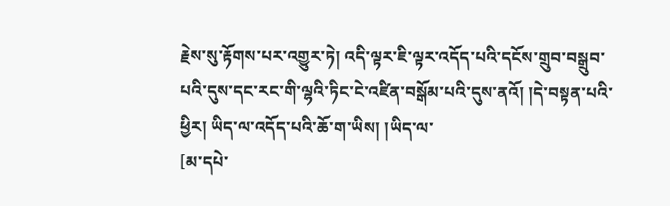རྗེས་སུ་རྟོགས་པར་འགྱུར་ཏེ། འདི་ལྟར་ཇི་ལྟར་འདོད་པའི་དངོས་གྲུབ་བསྒྲུབ་པའི་དུས་དང་རང་གི་ལྷའི་ཏིང་ངེ་འཛིན་བསྒོམ་པའི་དུས་ནའོ། །དེ་བསྟན་པའི་ཕྱིར། ཡིད་ལ་འདོད་པའི་ཆོ་ག་ཡིས། །ཡིད་ལ་
[མ་དཔེ་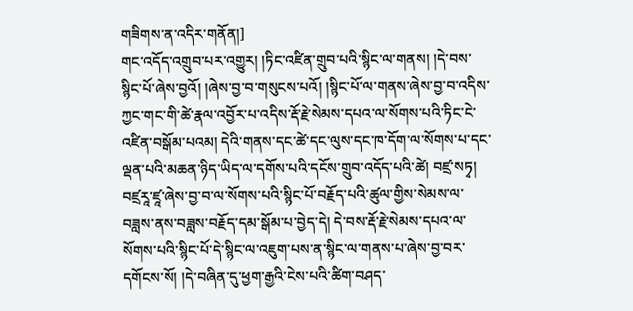གཟིགས་ན་འདིར་གནོན།]
གང་འདོད་འགྲུབ་པར་འགྱུར། །ཏིང་འཛིན་གྲུབ་པའི་སྙིང་ལ་གནས། །དེ་བས་སྙིང་པོ་ཞེས་བྱའོ། །ཞེས་བྱ་བ་གསུངས་པའོ། །སྙིང་པོ་ལ་གནས་ཞེས་བྱ་བ་འདིས་ཀྱང་གང་གི་ཚེ་རྣལ་འབྱོར་པ་འདིས་རྡོ་རྗེ་སེམས་དཔའ་ལ་སོགས་པའི་ཏིང་ངེ་འཛིན་བསྒོམ་པའམ། དེའི་གནས་དང་ཚེ་དང་ལུས་དང་ཁ་དོག་ལ་སོགས་པ་དང་ལྡན་པའི་མཆན་ཉིད་ཡིད་ལ་དགོས་པའི་དངོས་གྲུབ་འདོད་པའི་ཚེ། བཛྲ་སཏྭ། བཛྲརཱ་ཛཱ་ཞེས་བྱ་བ་ལ་སོགས་པའི་སྙིང་པོ་བརྗོད་པའི་ཚུལ་གྱིས་སེམས་ལ་བཟླས་ནས་བཟླས་བརྗོད་དམ་སྒོམ་པ་བྱེད་དེ། དེ་བས་རྡོ་རྗེ་སེམས་དཔའ་ལ་སོགས་པའི་སྙིང་པོ་དེ་སྙིང་ལ་འཇུག་པས་ན་སྙིང་ལ་གནས་པ་ཞེས་བྱ་བར་དགོངས་སོ། །དེ་བཞིན་དུ་ཕྱག་རྒྱའི་ངེས་པའི་ཚིག་བཤད་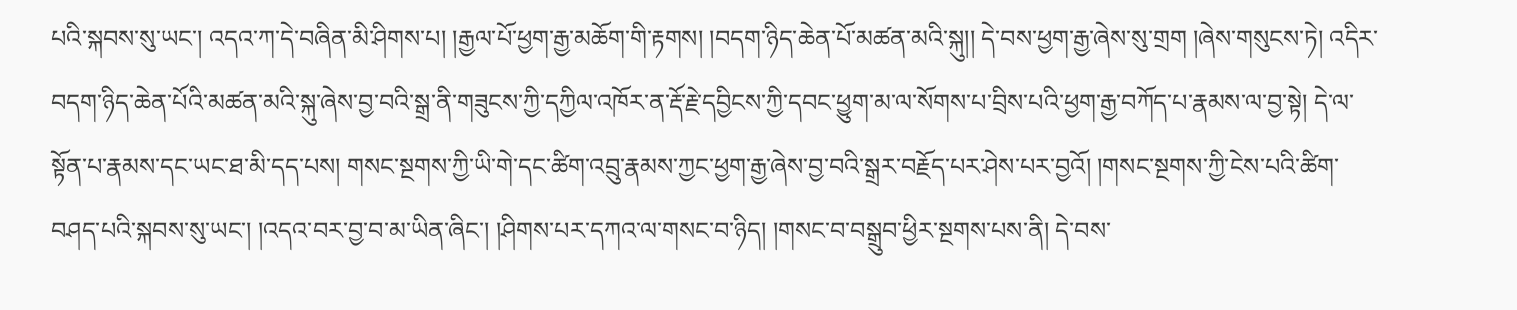པའི་སྐབས་སུ་ཡང་། འདའ་ཀ་དེ་བཞིན་མི་ཤིགས་པ། །རྒྱལ་པོ་ཕྱག་རྒྱ་མཆོག་གི་རྟགས། །བདག་ཉིད་ཆེན་པོ་མཚན་མའི་སྐུ།། དེ་བས་ཕྱག་རྒྱ་ཞེས་སུ་གྲག །ཞེས་གསུངས་ཏེ། འདིར་བདག་ཉིད་ཆེན་པོའི་མཚན་མའི་སྐུ་ཞེས་བྱ་བའི་སྒྲ་ནི་གཟུངས་ཀྱི་དཀྱིལ་འཁོར་ན་རྡོ་རྗེ་དབྱིངས་ཀྱི་དབང་ཕྱུག་མ་ལ་སོགས་པ་བྲིས་པའི་ཕྱག་རྒྱ་བཀོད་པ་རྣམས་ལ་བྱ་སྟེ། དེ་ལ་སྟོན་པ་རྣམས་དང་ཡང་ཐ་མི་དད་པས། གསང་སྔགས་ཀྱི་ཡི་གེ་དང་ཚིག་འབྲུ་རྣམས་ཀྱང་ཕྱག་རྒྱ་ཞེས་བྱ་བའི་སྒྲར་བརྗོད་པར་ཤེས་པར་བྱའོ། །གསང་སྔགས་ཀྱི་ངེས་པའི་ཚིག་བཤད་པའི་སྐབས་སུ་ཡང་། །འདའ་བར་བྱ་བ་མ་ཡིན་ཞིང་། །ཤིགས་པར་དཀའ་ལ་གསང་བ་ཉིད། །གསང་བ་བསྒྲུབ་ཕྱིར་སྔགས་པས་ནི། དེ་བས་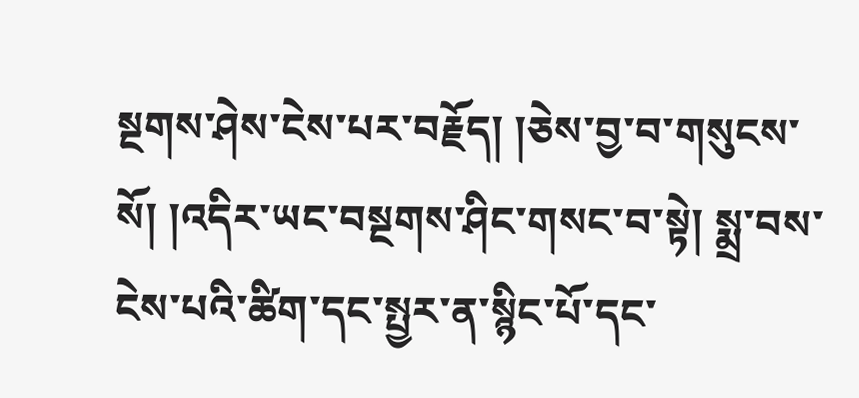སྔགས་ཤེས་ངེས་པར་བརྗོད། །ཅེས་བྱ་བ་གསུངས་སོ། །འདིར་ཡང་བསྔགས་ཤིང་གསང་བ་སྟེ། སྨྲ་བས་ངེས་པའི་ཚིག་དང་སྤྱར་ན་སྙིང་པོ་དང་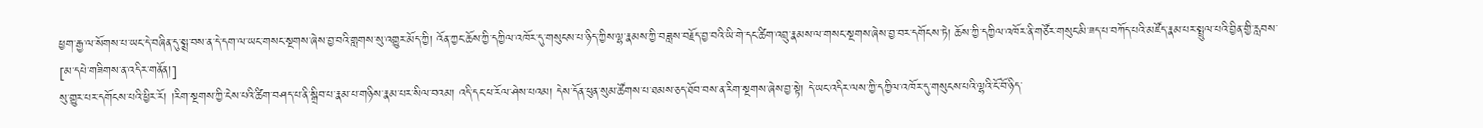ཕྱག་རྒྱ་ལ་སོགས་པ་ཡང་དེ་བཞིན་དུ་སྨྲ་བས་ན་དེ་དག་ལ་ཡང་གསང་སྔགས་ཞེས་བྱ་བའི་གླགས་སུ་འགྱུར་མོད་ཀྱི། འོན་ཀྱང་ཆོས་ཀྱི་དཀྱིལ་འཁོར་དུ་གསུངས་པ་ཉིད་ཀྱིས་ལྷ་རྣམས་ཀྱི་བཟླས་བརྗོད་བྱ་བའི་ཡི་གེ་དང་ཚིག་འབྲུ་རྣམས་ལ་གསང་སྔགས་ཞེས་བྱ་བར་དགོངས་ཏེ། ཆོས་ཀྱི་དཀྱིལ་འཁོར་ནི་གཙོར་གསུང་མི་ཟད་པ་བཀོད་པའི་མཛོད་རྣམ་པར་སྤྲུལ་པའི་བྱིན་གྱི་རླབས་
[མ་དཔེ་གཟིགས་ན་འདིར་གནོན།]
སུ་གྱུར་པར་དགོངས་པའི་ཕྱིར་རོ། །རིག་སྔགས་ཀྱི་ངེས་པའི་ཚིག་བཤད་པ་ནི་སྒྲིབ་པ་རྣམ་པ་གཉིས་རྣམ་པར་སིལ་བའམ། འདི་དང་ཕ་རོལ་ཤེས་པའམ། དེས་དོན་ཕུན་སུམ་ཚོགས་པ་ཐམས་ཅད་ཐོབ་བས་ན་རིག་སྔགས་ཞེས་བྱ་སྟེ། དེ་ཡང་འདིར་ལས་ཀྱི་དཀྱིལ་འཁོར་དུ་གསུངས་པའི་ལྷའི་ངོ་བོ་ཉིད་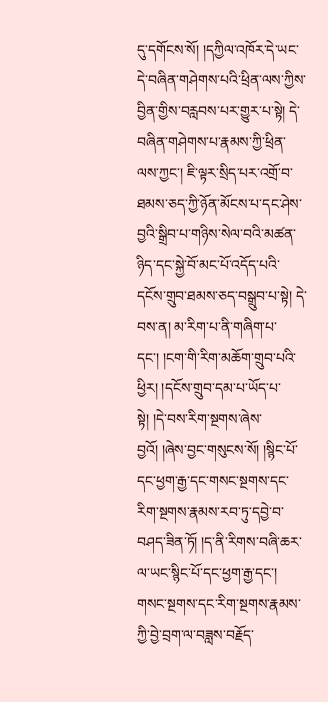དུ་དགོངས་སོ། །དཀྱིལ་འཁོར་དེ་ཡང་དེ་བཞིན་གཤེགས་པའི་ཕྲིན་ལས་ཀྱིས་བྱིན་གྱིས་བརླབས་པར་གྱུར་པ་སྟེ། དེ་བཞིན་གཤེགས་པ་རྣམས་ཀྱི་ཕྲིན་ལས་ཀྱང་། ཇི་ལྟར་སྲིད་པར་འགྲོ་བ་ཐམས་ཅད་ཀྱི་ཉོན་མོངས་པ་དང་ཤེས་བྱའི་སྒྲིབ་པ་གཉིས་སེལ་བའི་མཚན་ཉིད་དང་སྐྱེ་བོ་མང་པོ་འདོད་པའི་དངོས་གྲུབ་ཐམས་ཅད་བསྒྲུབ་པ་སྟེ། དེ་བས་ན། མ་རིག་པ་ནི་གཞིག་པ་དང་། །ངག་གི་རིག་མཆོག་གྲུབ་པའི་ཕྱིར། །དངོས་གྲུབ་དམ་པ་ཡོད་པ་སྟེ། །དེ་བས་རིག་སྔགས་ཞེས་བྱའོ། །ཞེས་བྱང་གསུངས་སོ། །སྙིང་པོ་དང་ཕྱག་རྒྱ་དང་གསང་སྔགས་དང་རིག་སྔགས་རྣམས་རབ་ཏུ་དབྱེ་བ་བཤད་ཟིན་ཏོ། །ད་ནི་རིགས་བཞི་ཆར་ལ་ཡང་སྙིང་པོ་དང་ཕྱག་རྒྱ་དང་། གསང་སྔགས་དང་རིག་སྔགས་རྣམས་ཀྱི་བྱེ་བྲག་ལ་བཟླས་བརྗོད་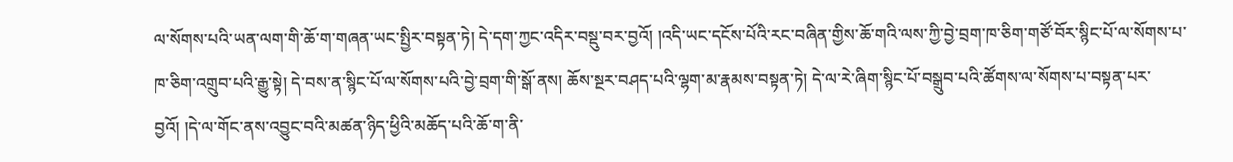ལ་སོགས་པའི་ཡན་ལག་གི་ཆོ་ག་གཞན་ཡང་སྤྱིར་བསྟན་ཏེ། དེ་དག་ཀྱང་འདིར་བསྡུ་བར་བྱའོ། །འདི་ཡང་དངོས་པོའི་རང་བཞིན་གྱིས་ཆོ་གའི་ལས་ཀྱི་བྱེ་བྲག་ཁ་ཅིག་གཙོ་བོར་སྙིང་པོ་ལ་སོགས་པ་ཁ་ཅིག་འགྲུབ་པའི་རྒྱུ་སྟེ། དེ་བས་ན་སྙིང་པོ་ལ་སོགས་པའི་བྱེ་བྲག་གི་སྒོ་ནས། ཆོས་སྔར་བཤད་པའི་ལྷག་མ་རྣམས་བསྟན་ཏེ། དེ་ལ་རེ་ཞིག་སྙིང་པོ་བསྒྲུབ་པའི་ཚོགས་ལ་སོགས་པ་བསྟན་པར་བྱའོ། །དེ་ལ་གོང་ནས་འབྱུང་བའི་མཚན་ཉིད་ཕྱིའི་མཆོད་པའི་ཆོ་ག་ནི་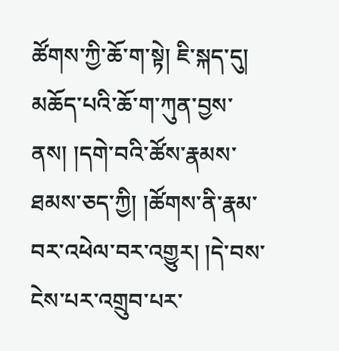ཚོགས་ཀྱི་ཆོ་ག་སྟེ། ཇི་སྐད་དུ། མཆོད་པའི་ཆོ་ག་ཀུན་བྱས་ནས། །དགེ་བའི་ཚོས་རྣམས་ཐམས་ཅད་ཀྱི། །ཚོགས་ནི་རྣམ་བར་འཕེལ་བར་འགྱུར། །དེ་བས་ངེས་པར་འགྲུབ་པར་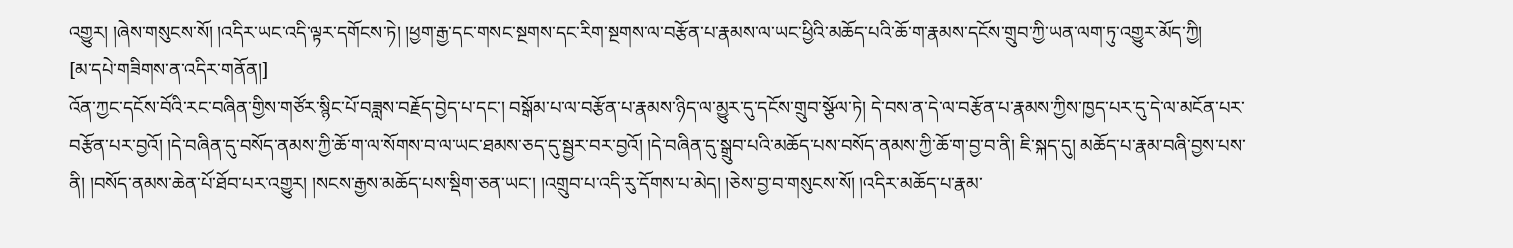འགྱུར། །ཞེས་གསུངས་སོ། །འདིར་ཡང་འདི་ལྟར་དགོངས་ཏེ། །ཕྱག་རྒྱ་དང་གསང་སྔགས་དང་རིག་སྔགས་ལ་བརྩོན་པ་རྣམས་ལ་ཡང་ཕྱིའི་མཆོད་པའི་ཆོ་ག་རྣམས་དངོས་གྲུབ་ཀྱི་ཡན་ལག་ཏུ་འགྱུར་མོད་ཀྱི།
[མ་དཔེ་གཟིགས་ན་འདིར་གནོན།]
འོན་ཀྱང་དངོས་བོའི་རང་བཞིན་གྱིས་གཙོར་སྙིང་པོ་བཟླས་བརྗོད་བྱེད་པ་དང་། བསྒོམ་པ་ལ་བརྩོན་པ་རྣམས་ཉིད་ལ་མྱུར་དུ་དངོས་གྲུབ་སྩོལ་ཏེ། དེ་བས་ན་དེ་ལ་བརྩོན་པ་རྣམས་ཀྱིས་ཁྱད་པར་དུ་དེ་ལ་མངོན་པར་བརྩོན་པར་བྱའོ། །དེ་བཞིན་དུ་བསོད་ནམས་ཀྱི་ཆོ་ག་ལ་སོགས་བ་ལ་ཡང་ཐམས་ཅད་དུ་སྦྱར་བར་བྱའོ། །དེ་བཞིན་དུ་སྒྲུབ་པའི་མཆོད་པས་བསོད་ནམས་ཀྱི་ཆོ་ག་བྱ་བ་ནི། ཇི་སྐད་དུ། མཆོད་པ་རྣམ་བཞི་བྱས་པས་ནི། །བསོད་ནམས་ཆེན་པོ་ཐོབ་པར་འགྱུར། །སངས་རྒྱས་མཆོད་པས་སྡིག་ཅན་ཡང་། །འགྲུབ་པ་འདི་རུ་དོགས་པ་མེད། །ཅེས་བྱ་བ་གསུངས་སོ། །འདིར་མཆོད་པ་རྣམ་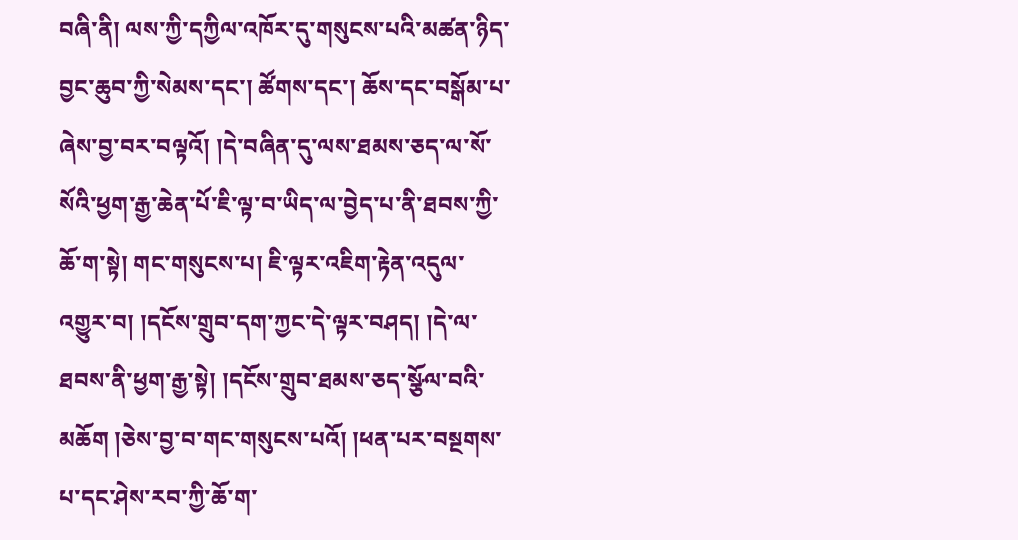བཞི་ནི། ལས་ཀྱི་དཀྱིལ་འཁོར་དུ་གསུངས་པའི་མཚན་ཉིད་བྱང་ཆུབ་ཀྱི་སེམས་དང་། ཚོགས་དང་། ཆོས་དང་བསྒོམ་པ་ཞེས་བྱ་བར་བལྟའོ། །དེ་བཞིན་དུ་ལས་ཐམས་ཅད་ལ་སོ་སོའི་ཕྱག་རྒྱ་ཆེན་པོ་ཇི་ལྟ་བ་ཡིད་ལ་བྱེད་པ་ནི་ཐབས་ཀྱི་ཆོ་ག་སྟེ། གང་གསུངས་པ། ཇི་ལྟར་འཇིག་རྟེན་འདུལ་འགྱུར་བ། །དངོས་གྲུབ་དག་ཀྱང་དེ་ལྟར་བཤད། །དེ་ལ་ཐབས་ནི་ཕྱག་རྒྱ་སྟེ། །དངོས་གྲུབ་ཐམས་ཅད་སྩོལ་བའི་མཆོག །ཅེས་བྱ་བ་གང་གསུངས་པའོ། །ཕན་པར་བསྔགས་པ་དང་ཤེས་རབ་ཀྱི་ཆོ་ག་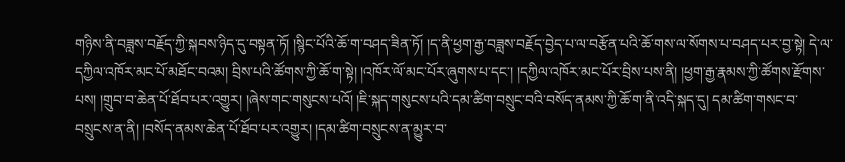གཉིས་ནི་བཟླས་བརྗོད་ཀྱི་སྐབས་ཉིད་དུ་བསྟན་ཏོ། །སྙིང་པོའི་ཆོ་ག་བཤད་ཟིན་ཏོ། །ད་ནི་ཕྱག་རྒྱ་བཟླས་བརྗོད་བྱེད་པ་ལ་བརྩོན་པའི་ཆོ་གས་ལ་སོགས་པ་བཤད་པར་བྱ་སྟེ། དེ་ལ་དཀྱིལ་འཁོར་མང་པོ་མཐོང་བའམ། བྲིས་པའི་ཚོགས་ཀྱི་ཆོ་ག་སྟེ། །འཁོར་ལོ་མང་པོར་ཞུགས་པ་དང་། །དཀྱིལ་འཁོར་མང་པོར་བྲིས་པས་ནི། །ཕྱག་རྒྱ་རྣམས་ཀྱི་ཚོགས་རྫོགས་པས། །གྲུབ་བ་ཆེན་པོ་ཐོབ་པར་འགྱུར། །ཞེས་གང་གསུངས་པའོ། །ཇི་སྐད་གསུངས་པའི་དམ་ཚིག་བསྲུང་བའི་བསོད་ནམས་ཀྱི་ཆོ་ག་ནི་འདི་སྐད་དུ། དམ་ཚིག་གསང་བ་བསྲུངས་ན་ནི། །བསོད་ནམས་ཆེན་པོ་ཐོབ་པར་འགྱུར། །དམ་ཚིག་བསྲུངས་ན་མྱུར་བ་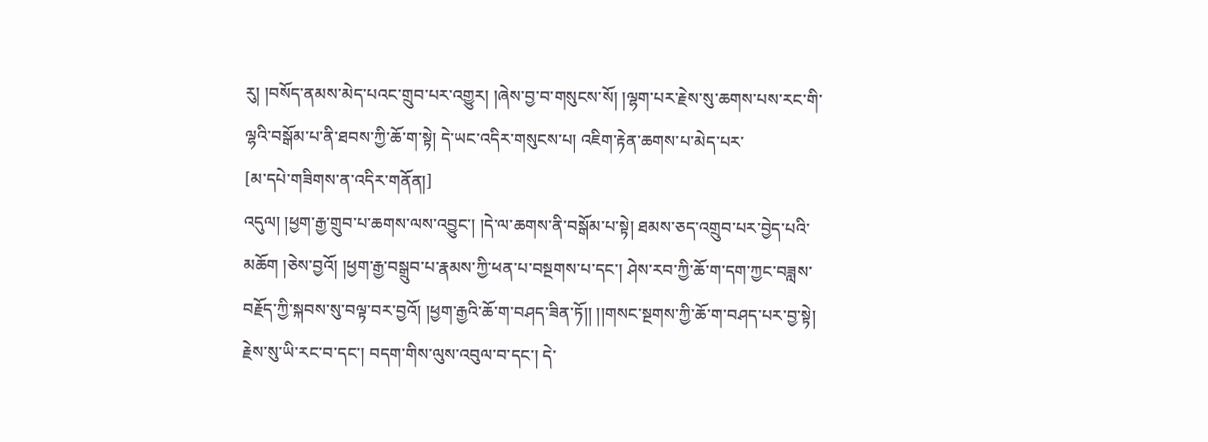རུ། །བསོད་ནམས་མེད་པའང་གྲུབ་པར་འགྱུར། །ཞེས་བྱ་བ་གསུངས་སོ། །ལྷག་པར་རྗེས་སུ་ཆགས་པས་རང་གི་ལྷའི་བསྒོམ་པ་ནི་ཐབས་ཀྱི་ཆོ་ག་སྟེ། དེ་ཡང་འདིར་གསུངས་པ། འཇིག་རྟེན་ཆགས་པ་མེད་པར་
[མ་དཔེ་གཟིགས་ན་འདིར་གནོན།]
འདུལ། །ཕྱག་རྒྱ་གྲུབ་པ་ཆགས་ལས་འབྱུང་། །དེ་ལ་ཆགས་ནི་བསྒོམ་པ་སྟེ། ཐམས་ཅད་འགྲུབ་པར་བྱེད་པའི་མཆོག །ཅེས་བྱའོ། །ཕྱག་རྒྱ་བསྒྲུབ་པ་རྣམས་ཀྱི་ཕན་པ་བསྔགས་པ་དང་། ཤེས་རབ་ཀྱི་ཆོ་ག་དག་ཀྱང་བཟླས་བརྗོད་ཀྱི་སྐབས་སུ་བལྟ་བར་བྱའོ། །ཕྱག་རྒྱའི་ཆོ་ག་བཤད་ཟིན་ཏོ།། །།གསང་སྔགས་ཀྱི་ཆོ་ག་བཤད་པར་བྱ་སྟེ། རྗེས་སུ་ཡི་རང་བ་དང་། བདག་གིས་ལུས་འབུལ་བ་དང་། དེ་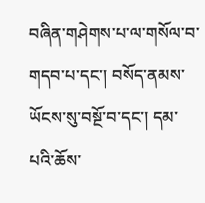བཞིན་གཤེགས་པ་ལ་གསོལ་བ་གདབ་པ་དང་། བསོད་ནམས་ཡོངས་སུ་བསྔོ་བ་དང་། དམ་པའི་ཆོས་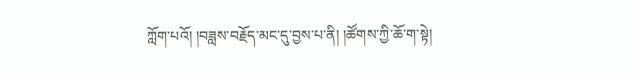ཀློག་པའོ། །བཟླས་བརྗོད་མང་དུ་བྱས་པ་ནི། །ཚོགས་ཀྱི་ཆོ་ག་སྟེ།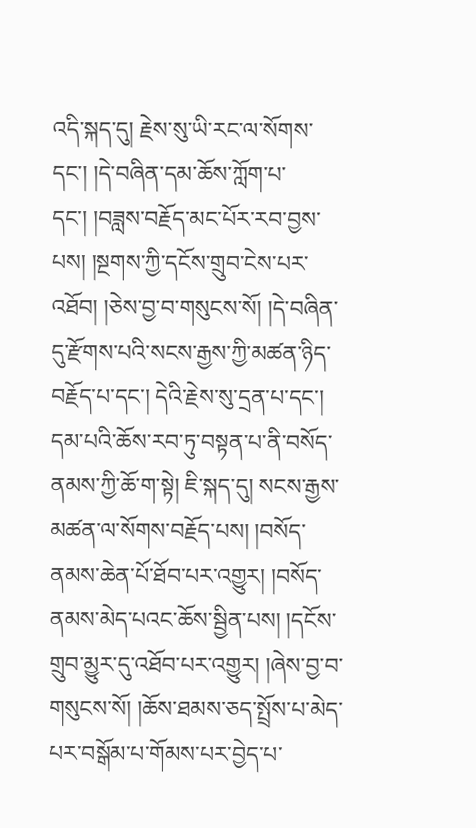འདི་སྐད་དུ། རྗེས་སུ་ཡི་རང་ལ་སོགས་དང་། །དེ་བཞིན་དམ་ཆོས་ཀློག་པ་དང་། །བཟླས་བརྗོད་མང་པོར་རབ་བྱས་པས། །སྔགས་ཀྱི་དངོས་གྲུབ་ངེས་པར་འཐོབ། །ཅེས་བྱ་བ་གསུངས་སོ། །དེ་བཞིན་དུ་རྫོགས་པའི་སངས་རྒྱས་ཀྱི་མཚན་ཉིད་བརྗོད་པ་དང་། དེའི་རྗེས་སུ་དྲན་པ་དང་། དམ་པའི་ཆོས་རབ་ཏུ་བསྟན་པ་ནི་བསོད་ནམས་ཀྱི་ཆོ་ག་སྟེ། ཇི་སྐད་དུ། སངས་རྒྱས་མཚན་ལ་སོགས་བརྗོད་པས། །བསོད་ནམས་ཆེན་པོ་ཐོབ་པར་འགྱུར། །བསོད་ནམས་མེད་པའང་ཆོས་སྦྱིན་པས། །དངོས་གྲུབ་མྱུར་དུ་འཐོབ་པར་འགྱུར། །ཞེས་བྱ་བ་གསུངས་སོ། །ཆོས་ཐམས་ཅད་སྤྲོས་པ་མེད་པར་བསྒོམ་པ་གོམས་པར་བྱེད་པ་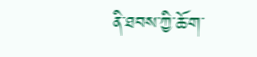ནི་ཐབས་ཀྱི་ཆོ་ག་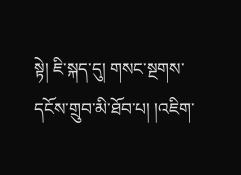སྟེ། ཇི་སྐད་དུ། གསང་སྔགས་དངོས་གྲུབ་མི་ཐོབ་པ། །འཇིག་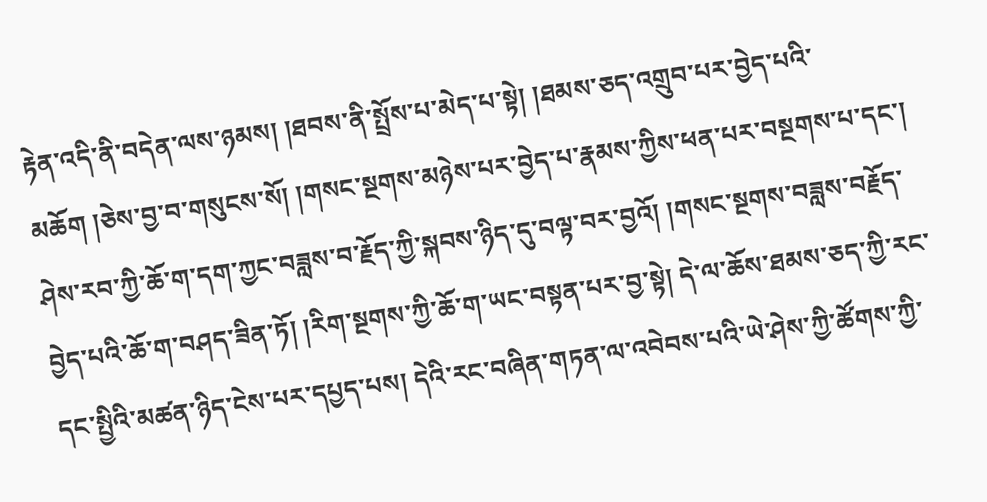རྟེན་འདི་ནི་བདེན་ལས་ཉམས། །ཐབས་ནི་སྤྲོས་པ་མེད་པ་སྟེ། །ཐམས་ཅད་འགྲུབ་པར་བྱེད་པའི་མཆོག །ཅེས་བྱ་བ་གསུངས་སོ། །གསང་སྔགས་མཉེས་པར་བྱེད་པ་རྣམས་ཀྱིས་ཕན་པར་བསྔགས་པ་དང་། ཤེས་རབ་ཀྱི་ཆོ་ག་དག་ཀྱང་བཟླས་བ་རྗོད་ཀྱི་སྐབས་ཉིད་དུ་བལྟ་བར་བྱའོ། །གསང་སྔགས་བཟླས་བརྗོད་བྱེད་པའི་ཆོ་ག་བཤད་ཟིན་ཏོ། །རིག་སྔགས་ཀྱི་ཆོ་ག་ཡང་བསྟན་པར་བྱ་སྟེ། དེ་ལ་ཆོས་ཐམས་ཅད་ཀྱི་རང་དང་སྤྱིའི་མཚན་ཉིད་ངེས་པར་དཔྱད་པས། དེའི་རང་བཞིན་གཏན་ལ་འབེབས་པའི་ཡེ་ཤེས་ཀྱི་ཚོགས་ཀྱི་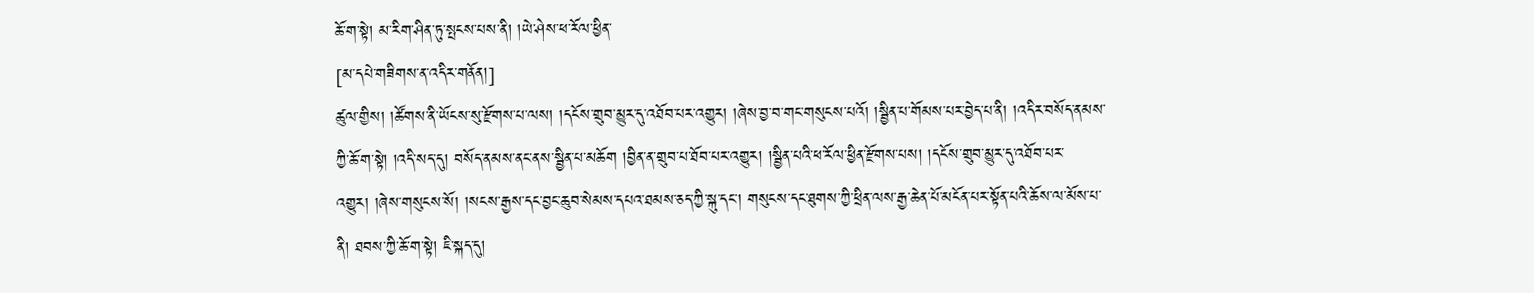ཆོ་ག་སྟེ། མ་རིག་ཤིན་ཏུ་སྤངས་པས་ནི། །ཡེ་ཤེས་ཕ་རོལ་ཕྱིན་
[མ་དཔེ་གཟིགས་ན་འདིར་གནོན།]
ཚུལ་གྱིས། །ཚོགས་ནི་ཡོངས་སུ་རྫོགས་པ་ལས། །དངོས་གྲུབ་མྱུར་དུ་འཐོབ་པར་འགྱུར། །ཞེས་བྱ་བ་གང་གསུངས་པའོ། །སྦྱིན་པ་གོམས་པར་བྱེད་པ་ནི། །འདིར་བསོད་ནམས་ཀྱི་ཆོ་ག་སྟེ། །འདི་སད་དུ། བསོད་ནམས་ནང་ནས་སྦྱིན་པ་མཆོག །བྱིན་ན་གྲུབ་པ་ཐོབ་པར་འགྱུར། །སྦྱིན་པའི་ཕ་རོལ་ཕྱིན་རྫོགས་པས། །དངོས་གྲུབ་མྱུར་དུ་འཐོབ་པར་འགྱུར། །ཞེས་གསུངས་སོ། །སངས་རྒྱས་དང་བྱང་ཆུབ་སེམས་དཔའ་ཐམས་ཅད་ཀྱི་སྐུ་དང་། གསུངས་དང་ཐུགས་ཀྱི་ཕྲིན་ལས་རྒྱ་ཆེན་པོ་མངོན་པར་སྟོན་པའི་ཆོས་ལ་མོས་པ་ནི། ཐབས་ཀྱི་ཆོ་ག་སྟེ། ཇི་སྐད་དུ།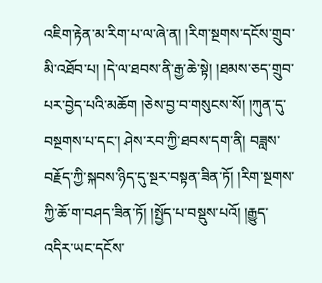འཇིག་རྟེན་མ་རིག་པ་ལ་ཞེ་ན། །རིག་སྔགས་དངོས་གྲུབ་མི་འཐོབ་པ། །དེ་ལ་ཐབས་ནི་རྒྱ་ཆེ་སྟེ། །ཐམས་ཅད་གྲུབ་པར་བྱེད་པའི་མཆོག །ཅེས་བྱ་བ་གསུངས་སོ། །ཀུན་དུ་བསྔགས་པ་དང་། ཤེས་རབ་ཀྱི་ཐབས་དག་ནི། བཟླས་བརྗོད་ཀྱི་སྐབས་ཉིད་དུ་སྔར་བསྟན་ཟིན་ཏོ། །རིག་སྔགས་ཀྱི་ཆོ་ག་བཤད་ཟིན་ཏོ། །སྤྱོད་པ་བསྡུས་པའོ། །རྒྱུད་འདིར་ཡང་དངོས་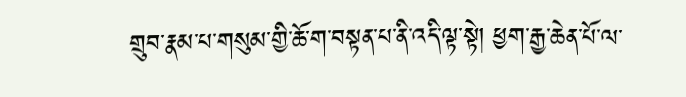གྲུབ་རྣམ་པ་གསུམ་གྱི་ཆོ་ག་བསྟན་པ་ནི་འདི་ལྟ་སྟེ། ཕྱག་རྒྱ་ཆེན་པོ་ལ་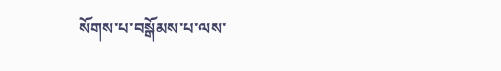སོགས་པ་བསྒོམས་པ་ལས་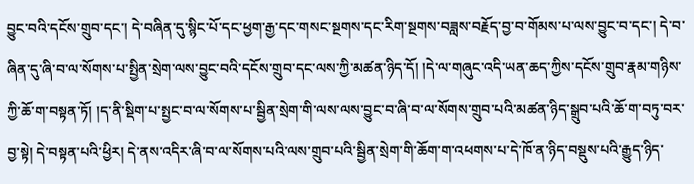བྱུང་བའི་དངོས་གྲུབ་དང་། དེ་བཞིན་དུ་སྙིང་པོ་དང་ཕྱག་རྒྱ་དང་གསང་སྔགས་དང་རིག་སྔགས་བཟླས་བརྗོད་བྱ་བ་གོམས་པ་ལས་བྱུང་བ་དང་། དེ་བ་ཞིན་དུ་ཞི་བ་ལ་སོགས་པ་སྤྱིན་སྲེག་ལས་བྱུང་བའི་དངོས་གྲུབ་དང་ལས་ཀྱི་མཚན་ཉིད་དོ། །དེ་ལ་གཞུང་འདི་ཡན་ཆད་ཀྱིས་དངོས་གྲུབ་རྣམ་གཉིས་ཀྱི་ཆོ་ག་བསྟན་ཏོ། །ད་ནི་སྡིག་པ་སྤྱང་བ་ལ་སོགས་པ་སྦྱིན་སྲེག་གི་ལས་ལས་བྱུང་བ་ཞི་བ་ལ་སོགས་གྲུབ་པའི་མཚན་ཉིད་སྒྲུབ་པའི་ཆོ་ག་བཏུ་བར་བྱ་སྟེ། དེ་བསྟན་པའི་ཕྱིར། དེ་ནས་འདིར་ཞི་བ་ལ་སོགས་པའི་ལས་གྲུབ་པའི་སྦྱིན་སྲེག་གི་ཆོག་ག་འཕགས་པ་དེ་ཁོ་ན་ཉིད་བསྡུས་པའི་རྒྱུད་ཉིད་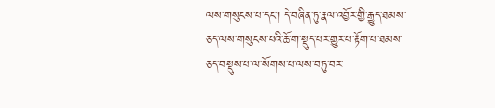ལས་གསུངས་པ་དང་། དེ་བཞིན་ཏུ་རྣལ་འབྱོར་གྱི་རྒྱུད་ཐམས་ཅད་ལས་གསུངས་པའི་ཆོ་ག་སྡུད་པར་གྱུར་པ་རྟོག་པ་ཐམས་ཅད་བསྡུས་པ་ལ་སོགས་པ་ལས་བཏུ་བར་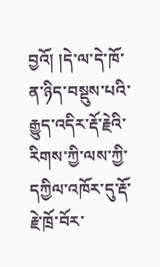བྱའོ། །དེ་ལ་དེ་ཁོ་ན་ཉིད་བསྡུས་པའི་རྒྱུད་འདིར་རྡོ་རྗེའི་རིགས་ཀྱི་ལས་ཀྱི་དཀྱིལ་འཁོར་དུ་རྡོ་རྗེ་ཁྲོ་བོར་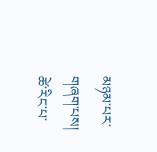མཉམ་པར་གཞག་པས། ཚེ་རིང་པ་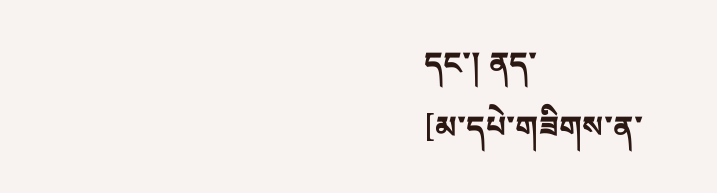དང་། ནད་
[མ་དཔེ་གཟིགས་ན་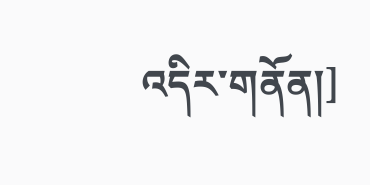འདིར་གནོན།]